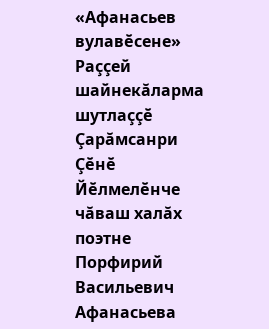«Афанасьев вулавӗсене» Раççей шайнекăларма шутлаççӗ
Çарăмсанри Çӗнӗ Йӗлмелӗнче чăваш халăх поэтне Порфирий Васильевич Афанасьева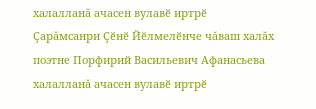халалланă ачасен вулавӗ иртрӗ
Çарăмсанри Çӗнӗ Йӗлмелӗнче чăваш халăх поэтне Порфирий Васильевич Афанасьева халалланă ачасен вулавӗ иртрӗ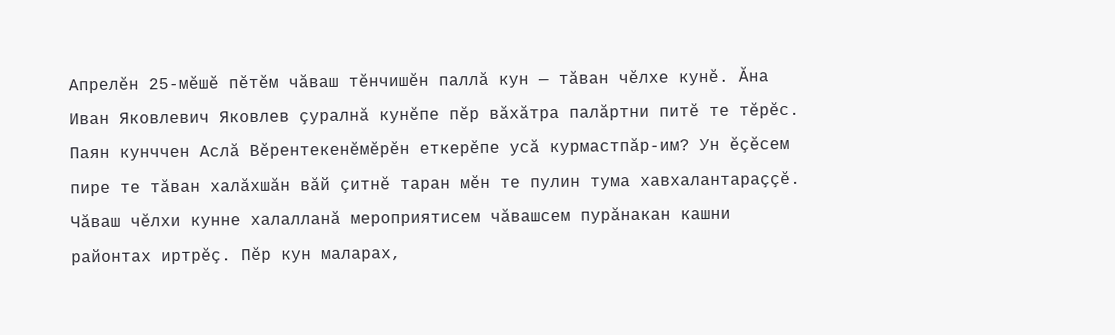Апрелӗн 25-мӗшӗ пӗтӗм чăваш тӗнчишӗн паллă кун — тăван чӗлхе кунӗ. Ăна Иван Яковлевич Яковлев çуралнă кунӗпе пӗр вăхăтра палăртни питӗ те тӗрӗс. Паян кунччен Аслă Вӗрентекенӗмӗрӗн еткерӗпе усă курмастпăр-им? Ун ӗçӗсем пире те тăван халăхшăн вăй çитнӗ таран мӗн те пулин тума хавхалантараççӗ.
Чăваш чӗлхи кунне халалланă мероприятисем чăвашсем пурăнакан кашни районтах иртрӗç. Пӗр кун маларах,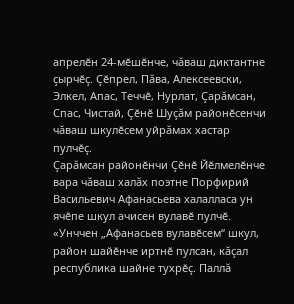апрелӗн 24-мӗшӗнче, чăваш диктантне çырчӗç. Çӗпрел, Пăва, Алексеевски, Элкел, Апас, Теччӗ, Нурлат, Çарăмсан, Спас, Чистай, Çӗнӗ Шуçăм районӗсенчи чăваш шкулӗсем уйрăмах хастар пулчӗç.
Çарăмсан районӗнчи Çӗнӗ Йӗлмелӗнче вара чăваш халăх поэтне Порфирий Васильевич Афанасьева халалласа ун ячӗпе шкул ачисен вулавӗ пулчӗ.
«Унччен „Афанасьев вулавӗсем“ шкул, район шайӗнче иртнӗ пулсан, кăçал республика шайне тухрӗç. Паллă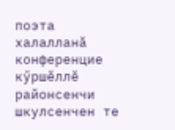поэта халалланă конференцие кӳршӗллӗ районсенчи шкулсенчен те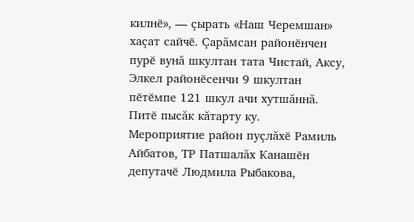килнӗ», — çырать «Наш Черемшан» хаçат сайчӗ. Çарăмсан районӗнчен пурӗ вунă шкултан тата Чистай, Аксу, Элкел районӗсенчи 9 шкултан пӗтӗмпе 121 шкул ачи хутшăннă. Питӗ пысăк кăтарту ку.
Мероприятие район пуçлăхӗ Рамиль Айбатов, ТР Патшалăх Канашӗн депутачӗ Людмила Рыбакова,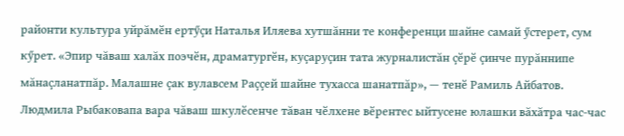районти культура уйрăмӗн ертӳçи Наталья Иляева хутшăнни те конференци шайне самай ӳстерет, сум кӳрет. «Эпир чăваш халăх поэчӗн, драматургӗн, куçаруçин тата журналистăн çӗрӗ çинче пурăннипе мăнаçланатпăр. Малашне çак вулавсем Раççей шайне тухасса шанатпăр», — тенӗ Рамиль Айбатов.
Людмила Рыбаковапа вара чăваш шкулӗсенче тăван чӗлхене вӗрентес ыйтусене юлашки вăхăтра час-час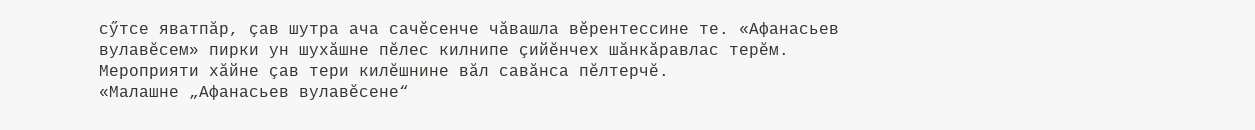сӳтсе яватпăр, çав шутра ача сачӗсенче чăвашла вӗрентессине те. «Афанасьев вулавӗсем» пирки ун шухăшне пӗлес килнипе çийӗнчех шăнкăравлас терӗм. Мероприяти хăйне çав тери килӗшнине вăл савăнса пӗлтерчӗ.
«Малашне „Афанасьев вулавӗсене“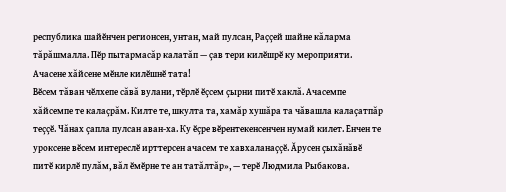республика шайӗнчен регионсен, унтан, май пулсан, Раççей шайне кăларма тăрăшмалла. Пӗр пытармасăр калатăп — çав тери килӗшрӗ ку мероприяти. Ачасене хăйсене мӗнле килӗшнӗ тата!
Вӗсем тăван чӗлхепе сăвă вулани, тӗрлӗ ӗçсем çырни питӗ хаклă. Ачасемпе хăйсемпе те калаçрăм. Килте те, шкулта та, хамăр хушăра та чăвашла калаçатпăр теççӗ. Чăнах çапла пулсан аван-ха. Ку ӗçре вӗрентекенсенчен нумай килет. Енчен те уроксене вӗсем интереслӗ ирттерсен ачасем те хавхаланаççӗ. Ăрусен çыхăнăвӗ питӗ кирлӗ пулăм, вăл ӗмӗрне те ан татăлтăр», — терӗ Людмила Рыбакова.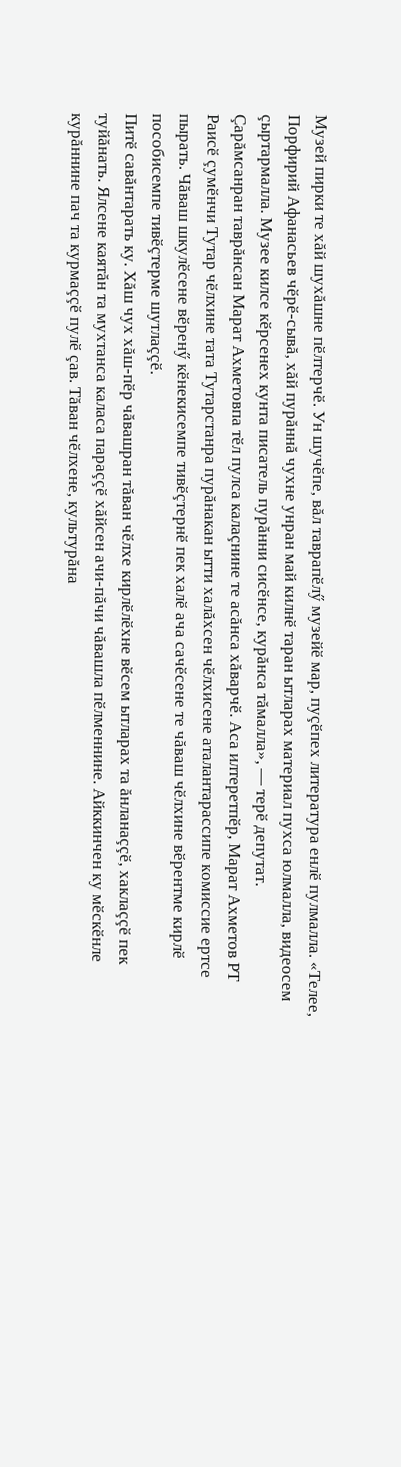Музей пирки те хăй шухăшне пӗлтерчӗ. Ун шучӗпе, вăл таврапӗлӳ музейӗ мар, пуçӗпех литература енлӗ пулмалла. «Телее, Порфирий Афанасьев чӗрӗ-сывă, хăй пурăннă чухне унран май килнӗ таран ытларах материал пухса юлмалла, видеосем çыртармалла. Музее килсе кӗрсенех кунта писатель пурăнни сисӗнсе, курăнса тăмалла», — терӗ депутат.
Çарăмсанран таврăнсан Марат Ахметовпа тӗл пулса калаçнине те асăнса хăварчӗ. Аса илтеретпӗр, Марат Ахметов РТ Раисӗ çумӗнчи Тутар чӗлхине тата Тутарстанра пурăнакан ытти халăхсен чӗлхисене аталантарассипе комиссие ертсе пырать. Чăваш шкулӗсене вӗренӳ кӗнекисемпе тивӗçтернӗ пек халӗ ача сачӗсене те чăваш чӗлхине вӗрентме кирлӗ пособисемпе тивӗçтерме шутлаççӗ.
Питӗ савăнтарать ку. Хăш чух хăш-пӗр чăвашран тăван чӗлхе кирлӗлӗхне вӗсем ытларах та ăнланаççӗ, хаклаççӗ пек туйăнать. Ялсене каятăн та мухтанса каласа параççӗ хăйсен ачи-пăчи чăвашла пӗлменнине. Айккинчен ку мӗскӗнле курăннине пач та курмаççӗ пулӗ çав. Тăван чӗлхене, культурăна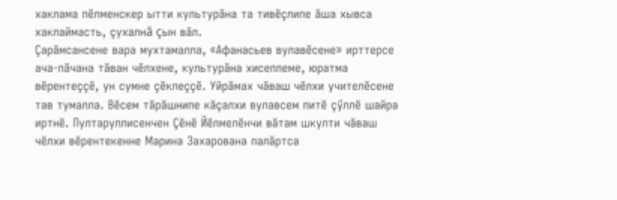хаклама пӗлменскер ытти культурăна та тивӗçлипе ăша хывса хаклаймасть, çухалнă çын вăл.
Çарăмсансене вара мухтамалла, «Афанасьев вулавӗсене» ирттерсе ача-пăчана тăван чӗлхене, культурăна хисеплеме, юратма вӗрентеççӗ, ун сумне çӗклеççӗ. Уйрăмах чăваш чӗлхи учителӗсене тав тумалла. Вӗсем тăрăшнипе кăçалхи вулавсем питӗ çӳллӗ шайра иртнӗ. Пултаруллисенчен Çӗнӗ Йӗлмелӗнчи вăтам шкулти чăваш чӗлхи вӗрентекенне Марина Захарована палăртса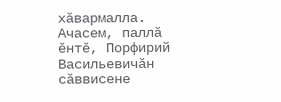хăвармалла.
Ачасем, паллă ӗнтӗ, Порфирий Васильевичăн сăввисене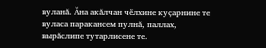вуланă. Ăна акăлчан чӗлхине куçарнине те вуласа паракансем пулнă, паллах, вырăслипе тутарлисене те.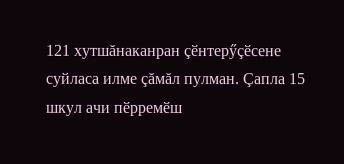121 хутшăнаканран çӗнтерӳçӗсене суйласа илме çăмăл пулман. Çапла 15 шкул ачи пӗрремӗш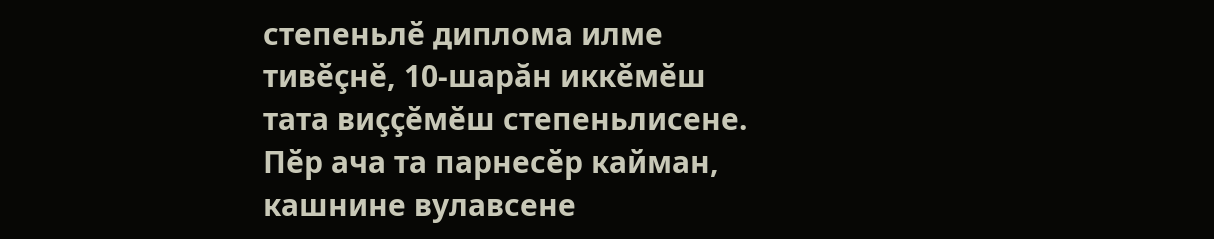степеньлӗ диплома илме тивӗçнӗ, 10-шарăн иккӗмӗш тата виççӗмӗш степеньлисене. Пӗр ача та парнесӗр кайман, кашнине вулавсене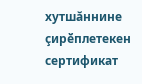хутшăннине çирӗплетекен сертификат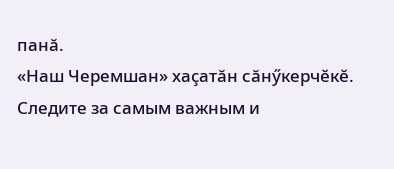панă.
«Наш Черемшан» хаçатăн сăнӳкерчӗкӗ.
Следите за самым важным и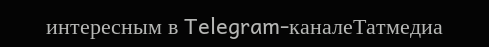интересным в Telegram-каналеТатмедиа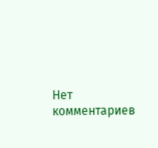Нет комментариев